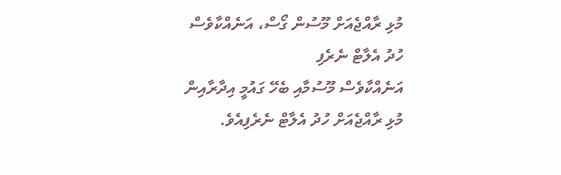މުޅި ރާއްޖެއަށް މޫސުން ގޯސް، އަނެއްކާވެސް ހުދު އެލާޓް ނެރެފި
އަނެއްކާވެސް މޫސުމާއި ބެހޭ ގައުމީ އިދާރާއިން މުޅި ރާއްޖެއަށް ހުދު އެލާޓް ނެރެފިއެވެ.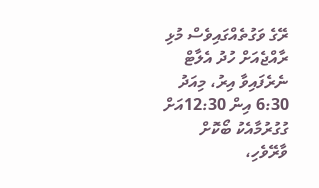ރޭގެ ވަގުތެއްގައިވެސް މުޅި ރާއްޖެއަށް ހުދު އެލާޓް ނެރެފައިވާ އިރު، މިއަދު 6:30 އިން 12:30އަށް ގުގުރުމާއެކު ބޯކޮށް ވާރޭވެހި،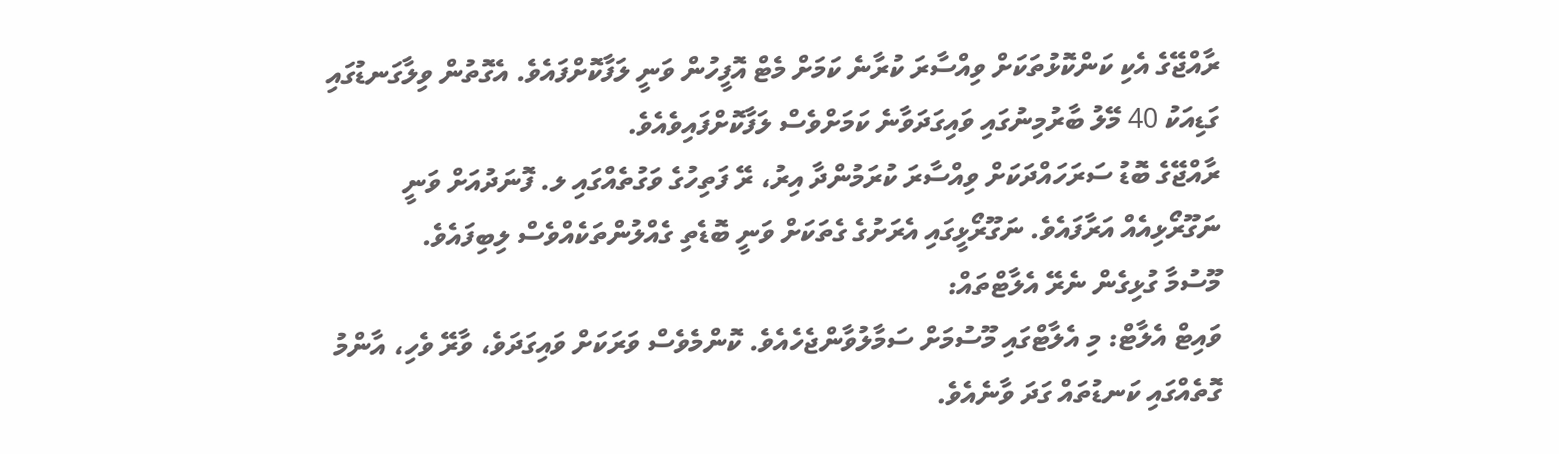ރާއްޖޭގެ އެކި ކަންކޮޅުތަކަށް ވިއްސާރަ ކުރާނެ ކަމަށް މެޓް އޮފީހުން ވަނީ ލަފާކޮށްފައެވެ. އެގޮތުން ވިލާގަނޑުގައި ގަޑިއަކު 40 މޭލު ބާރުމިނުގައި ވައިގަދަވާނެ ކަމަށްވެސް ލަފާކޮށްފައިވެއެވެ.
ރާއްޖޭގެ ބޮޑު ސަރަހައްދަކަށް ވިއްސާރަ ކުރަމުންދާ އިރު، ރޭ ފަތިހުގެ ވަގުތެއްގައި ލ. ފޮނަދުއަށް ވަނީ ނަގޫރޯޅިއެއް އަރާފައެވެ. ނަގޫރޯޅީގައި އެރަށުގެ ގެތަކަށް ވަނީ ބޮޑެތި ގެއްލުންތަކެއްވެސް ލިބިފައެވެ.
މޫސުމާ ގުޅިގެން ނެރޭ އެލާޓްތައް:
ވައިޓް އެލާޓް: މި އެލާޓްގައި މޫސުމަށް ސަމާލުވާންޖެހެއެވެ. ކޮންމެވެސް ވަރަކަށް ވައިގަދަވެ، ވާރޭ ވެހި، އާންމު ގޮތެއްގައި ކަނޑުތައް ގަދަ ވާނެއެވެ.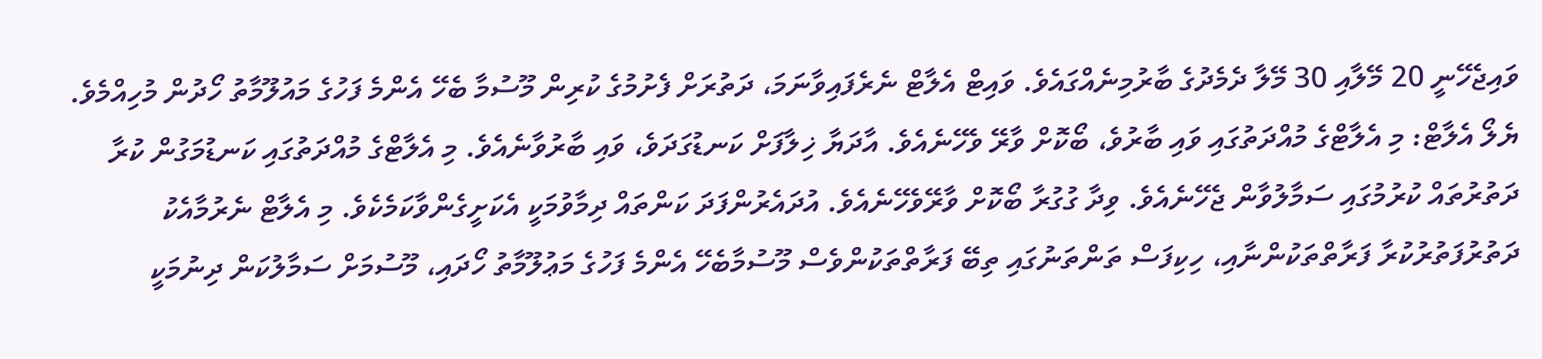ވައިޖެހޭނީ 20 މޭލާއި 30 މޭލާ ދެމެދުގެ ބާރުމިނެއްގައެވެ. ވައިޓް އެލާޓް ނެރެފައިވާނަމަ، ދަތުރަށް ފެށުމުގެ ކުރިން މޫސުމާ ބެހޭ އެންމެ ފަހުގެ މައުލޫމާތު ހޯދުން މުހިއްމެވެ.
ޔެލޯ އެލާޓް: މި އެލާޓްގެ މުއްދަތުގައި ވައި ބާރުވެ، ބޯކޮށް ވާރޭ ވެހޭނެއެވެ. އާދަޔާ ޚިލާފަށް ކަނޑުގަދަވެ، ވައި ބާރުވާނެއެވެ. މި އެލާޓްގެ މުއްދަތުގައި ކަނޑުމަގުން ކުރާ ދަތުރުތައް ކުރުމުގައި ސަމާލުވާން ޖެހޭނެއެވެ. ވިދާ ގުގުރާ ބޯކޮށް ވާރޭވެހޭނެއެވެ. އުދައެރުންފަދަ ކަންތައް ދިމާވުމަކީ އެކަށީގެންވާކަމެކެވެ. މި އެލާޓް ނެރުމާއެކު ދަތުރުފަތުރުކުރާ ފަރާތްތަކުންނާއި، ހިކިފަސް ތަންތަނުގައި ތިބޭ ފަރާތްތަކުންވެސް މޫސުމާބެހޭ އެންމެ ފަހުގެ މަޢުލޫމާތު ހޯދައި، މޫސުމަށް ސަމާލުކަން ދިނުމަކީ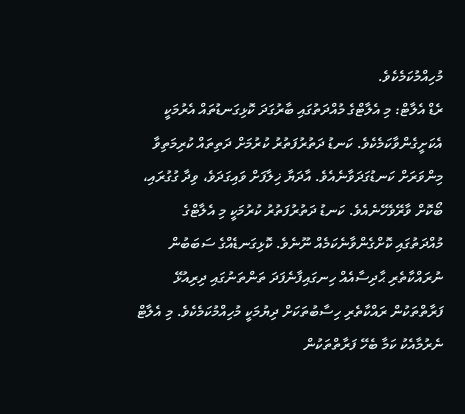މުހިއްމުކަމެކެވެ.
ރެޑް އެލާޓް: މި އެލާޓްގެ މުއްދަތުގައި ބާރުގަދަ ކޮޅިގަނޑުތައް އެރުމަކީ އެކަށީގެންވާކަމެކެވެ. ކަނޑު ދަތުރުފަތުރު ކުރުމަށް ދަތިތައް ކުރިމަތިވާ މިންވަރަށް ކަނޑުގަދަވާނެއެވެ. އާދަޔާ ޚިލާފަށް ވައިގަދަވެ، ވިދާ ގުގުރައި، ބޯކޮށް ވާރޭވެހޭނެއެވެ. ކަނޑު ދަތުރުފަތުރު ކުރުމަކީ މި އެލާޓްގެ މުއްދަތުގައި ކޮށްގެންވާނެކަމެއް ނޫނެވެ. ކޮޅިގަނޑެއްގެ ސަބަބުން ނުރައްކާތެރި ޙާދިސާއެއް ހިނގައިފާނެފަދަ ތަންތަނުގައި ދިރިއުޅޭ ފަރާތްތަކުން ރައްކާތެރި ހިސާބުތަކަށް ދިޔުމަކީ މުހިއްމުކަމެކެވެ. މި އެލާޓް ނެރުމާއެކު ކަމާ ބެހޭ ފަރާތްތަކުން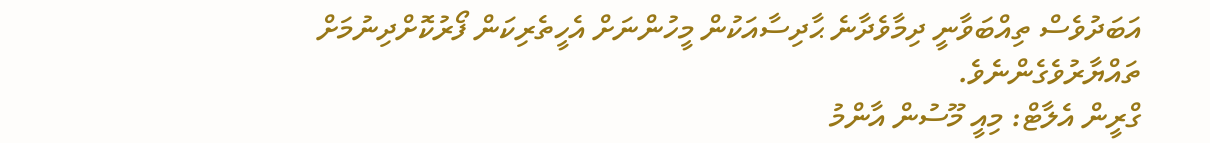އަބަދުވެސް ތިއްބަވާނީ ދިމާވެދާނެ ޙާދިސާއަކުން މީހުންނަށް އެހީތެރިކަން ފޯރުކޮށްދިނުމަށް ތައްޔާރުވެގެންނެވެ.
ގްރީން އެލާޓް: މިއީ މޫސުން އާންމު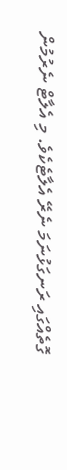ގޮތެއްގައި ރަނގަޅުނަމަ ނެރޭ އެލާޓެކެވެ. މި އެލާޓް ނެރުމުން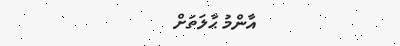އާންމު ޙާލަތަށް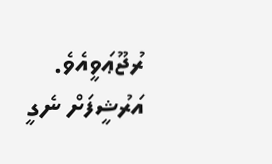ރުޖޫޢަވީއެވެ.
އަރުޝީފަށް ނެގީ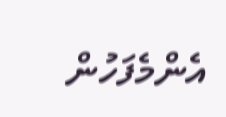އެންމެފަހުން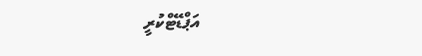އަޕްޑޭޓްކުރީ